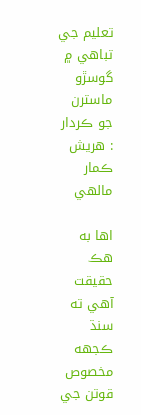تعليم جي تباهي ۾ گوسڙو ماسترن جو ڪردار : هريش ڪمار مالهي

اها به هڪ حقيقت آهي ته سنڌ ڪجهه مخصوص قوتن جي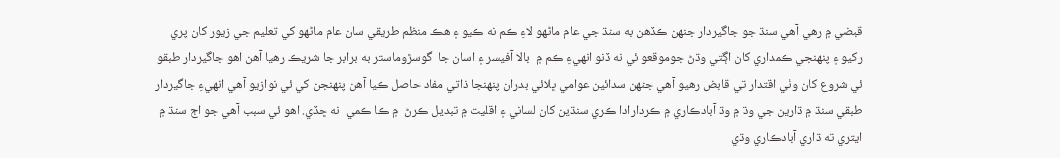قبضي ۾ رهي آهي سنڌ جو جاگيردار جنهن ڪڏهن به سنڌ جي عام ماڻهو لاءِ ڪم نه ڪيو ۽ هڪ منظم طريقي سان عام ماڻهو کي تعليم جي زيور کان پري رکيو ۽ پنهنجي ڪمداري کان اڳتي وڌڻ جوموقعو ئي نه ڏنو انهيءِ ڪم ۾  بالا آفيسر ۽ اسان جا  گوسڙوماستر به برابر جا شريڪ رهيا آهن اهو جاگيردار طبقو ئي شروع کان وٺي اقتدار تي قابض رهيو آهي جنهن سدائين عوامي ڀلائي بدران پنهنجا ذاتي مفاد حاصل ڪيا آهن پنهنجن کي ئي نوازيو آهي انهيءِ جاگيردار طبقي سنڌ ۾ ڌارين جي وڌ ۾ وڌ آبادڪاري ۾ ڪردارادا ڪري سنڌين کان لساني ۽ اقليت ۾ تبديل ڪرڻ  ۾ ڪا ڪمي  نه ڇڏي. اهو ئي سبب آهي جو اڄ سنڌ ۾ ايتري ته ڌاري آبادڪاري وڌي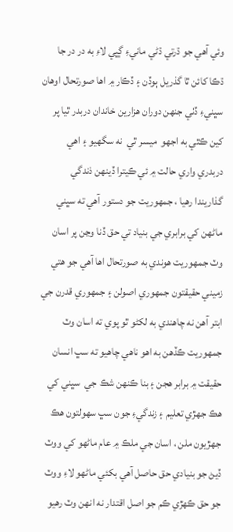وئي آهي جو ڌرتي ڌڻي مانيءِ ڳڀي لاءِ به در در جا ڌڪا کائن ٿا گذريل ٻوڏن ۽ ڏڪار ۾ اها صورتحال اوهان سڀنيءِ ڏٺي جنهن دوران هزارين خاندان دربدر ٿيا پر کين ڪٿي به اجهو  ميسر ٿي  نه سگهيو ۽ اهي دربدري واري حالت ۾ ئي ڪيترا ڏينهن ذندگي گذاريندا رهيا ، جمهوريت جو دستور آهي ته سڀني ماڻهن کي برابري جي بنياد تي حق ڏنا وڃن پر اسان وٽ جمهوريت هوندي به صورتحال اها آهي جو هتي زميني حقيقتون جمهوري اصولن ۽ جمهوري قدرن جي ابتر آهن نه چاهندي به لکڻو ٿو پوي ته اسان وٽ جمهوريت ڪڏهن به اهو ناهي چاهيو ته سڀ انسان حقيقت ۾ برابر هجن ۽ بنا ڪنهن شڪ جي  سڀني کي هڪ جهڙي تعليم ۽ زندگيءِ جون سڀ سهولتون هڪ جهڙيون ملن ، اسان جي ملڪ ۾ عام ماڻهو کي ووٽ ڏيڻ جو بنيادي حق حاصل آهي بکئي ماڻهو لاءِ ووٽ جو حق ڪهڙي ڪم جو اصل اقتدار نه انهن وٽ رهيو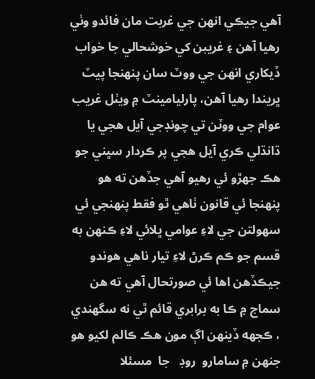آهي جيڪي انهن جي غربت مان فائدو وٺي رهيا آهن ۽ غريبن کي خوشحالي جا خواب ڏيکاري انهن جي ووٽ سان پنهنجا پيٽ ڀريندا رهيا آهن، پارليامينٽ ۾ ويٺل غريب عوام جي ووٽن تي چونڊجي آيل هجي يا ڌانڌلي ڪري آيل هجي پر ڪردار سڀني جو هڪ جهڙو ئي رهيو آهي جڏهن ته هو پنهنجا ئي قانون ٺاهي ٿو فقط پنهنجي ئي سهولتن جي لاءِ عوامي ڀلائي لاءِ ڪنهن به قسم جو ڪم ڪرڻ لاءِ تيار ناهي هوندو جيڪڏهن اها ئي صورتحال آهي ته هن سماج ۾ ڪا به برابري قائم ٿي نه سگهندي ، ڪجهه ڏينهن اڳ مون هڪ ڪالم لکيو هو جنهن ۾ سامارو  روڊ   جا  مسئلا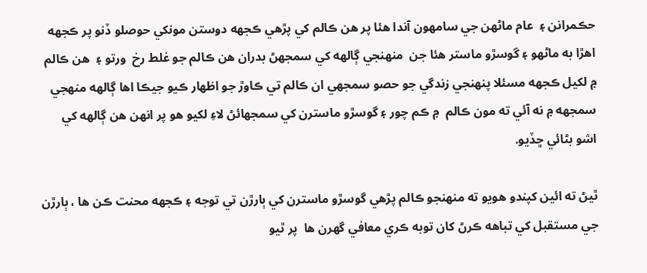حڪمرانن ۽  عام ماڻهن جي سامهون آندا هئا پر هن ڪالم کي پڙهي ڪجهه دوستن مونکي حوصلو ڏنو پر ڪجهه اهڙا به ماڻهو ۽ گوسڙو ماستر هئا جن  منهنجي ڳالهه کي سمجهڻ بدران هن ڪالم جو غلط رخ  ورتو ۽  هن ڪالم ۾ لکيل ڪجهه مسئلا پنهنجي زندگي جو حصو سمجهي ان ڪالم تي ڪاوڙ جو اظهار ڪيو جيڪا اها ڳالهه منهجي سمجهه ۾ نه آئي ته مون ڪالم  ۾ ڪم چور ۽ گوسڙو ماسترن کي سمجهائڻ لاءِ لکيو هو پر انهن هن ڳالهه کي اشو بڻائي ڇڏيو.

ٿيڻ ته ائين کپندو هويو ته منهنجو ڪالم پڙهي گوسڙو ماسترن کي ٻارڙن تي توجه ۽ ڪجهه محنت ڪن ها ، ٻارڙن جي مستقبل کي تباهه ڪرڻ کان توبه ڪري معافي گهرن ها  پر ٿيو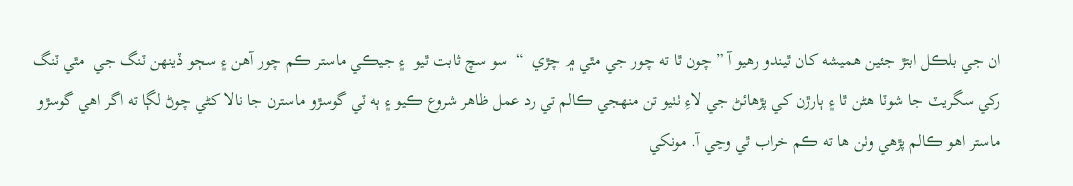ان جي بلڪل ابتڙ جئين هميشه کان ٿيندو رهيو آ ” چون ٿا ته چور جي مٿي ۾ چڙي  “  سو سچ ثابت ٿيو  ۽ جيڪي ماستر ڪم چور آهن ۽ سڄو ڏينهن ٽنگ جي  مٿي ٽنگ رکي سگريٽ جا شوٽا هڻن ٿا ۽ ٻارڙن کي پڙهائڻ جي لاءِ ٺٺيو تن منهجي ڪالم تي رد عمل ظاهر شروع ڪيو ۽ ٻه ٽي گوسڙو ماسترن جا نالا کڻي چوڻ لڳا ته اگر اهي گوسڙو ماستر اهو ڪالم پڙهي وٺن ها ته ڪم خراب ٿي وڃي آ. مونکي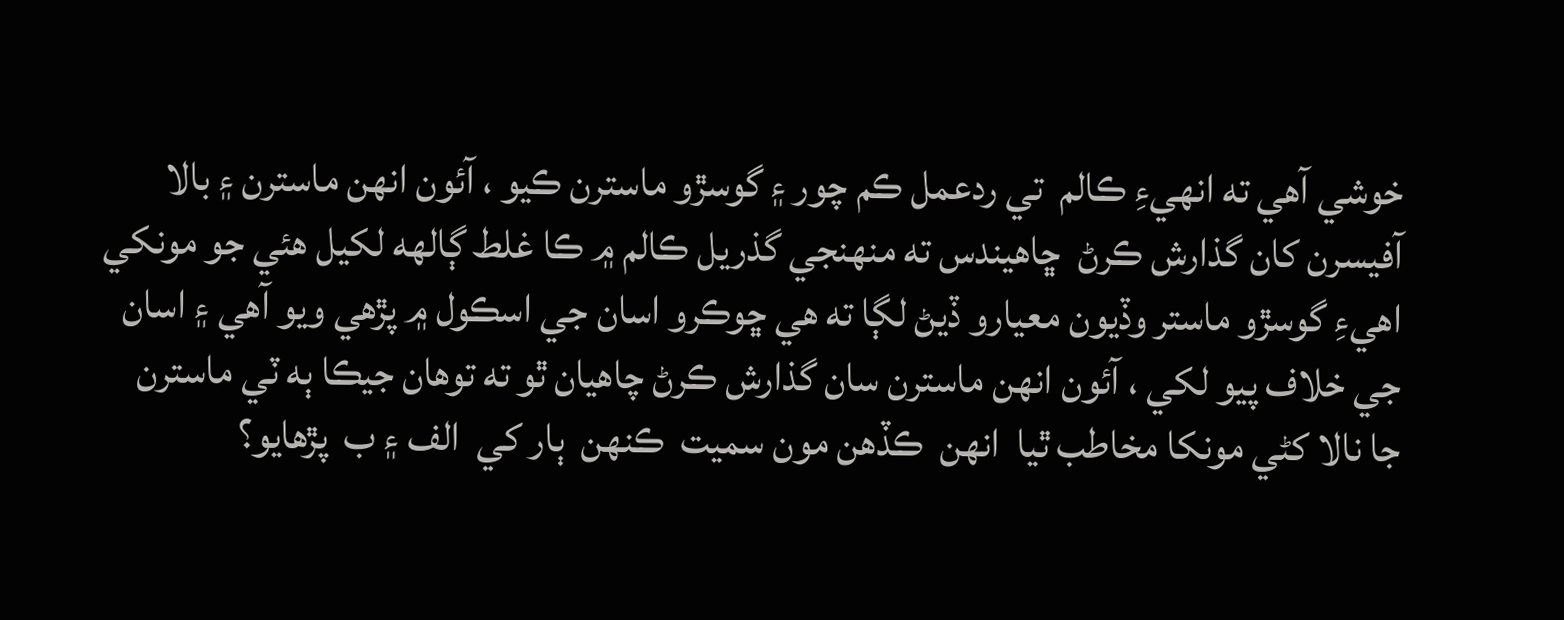خوشي آهي ته انهيءِ ڪالم  تي ردعمل ڪم چور ۽ گوسڙو ماسترن ڪيو ، آئون انهن ماسترن ۽ بالا آفيسرن کان گذارش ڪرڻ  ڇاهيندس ته منهنجي گذريل ڪالم ۾ ڪا غلط ڳالهه لکيل هئي جو مونکي اهيءِ گوسڙو ماستر وڏيون معيارو ڏيڻ لڳا ته هي ڇوڪرو اسان جي اسڪول ۾ پڙهي ويو آهي ۽ اسان جي خلاف پيو لکي ، آئون انهن ماسترن سان گذارش ڪرڻ چاهيان ٿو ته توهان جيڪا ٻه ٽي ماسترن جا نالا کڻي مونکا مخاطب ٿيا  انهن  ڪڏهن مون سميت  ڪنهن  ٻار کي  الف ۽ ب  پڙهايو؟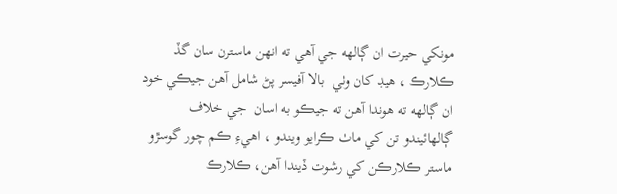مونکي حيرت ان ڳالهه جي آهي ته انهن ماسترن سان گڏ ڪلارڪ ، هيڊ کان وٺي  بالا آفيسر پڻ شامل آهن جيڪي خود ان ڳالهه ته هوندا آهن ته جيڪو به اسان  جي خلاف ڳالهائيندو تن کي ماٺ ڪرايو ويندو ، اهيءِ ڪم چور گوسڙو ماستر ڪلارڪن کي رشوت ڏيندا آهن، ڪلارڪ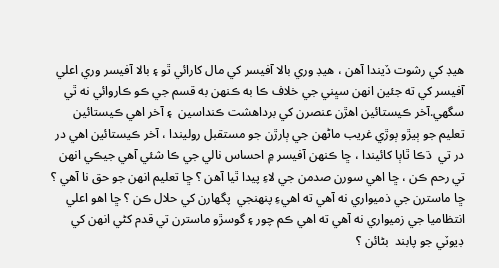هيڊ کي رشوت ڏيندا آهن ، هيڊ وري بالا آفيسر کي مال کارائي ٿو ۽ بالا آفيسر وري اعلي آفيسر کي ته جئين انهن سڀني جي خلاف ڪا به ڪنهن به قسم جي ڪو ڪاروائي نه ٿي سگهي.آخر ڪيستائين اهڙن عنصرن کي برداهشت ڪنداسين  ۽ آخر اهي ڪيستائين تعليم جو ٻيڙو ٻوڙي غريب ماڻهن جي ٻارڙن جو مستقبل روليندا ، آخر ڪيستائين اهي در در تي  ڌڪا ٿاٻا کائيندا ، ڇا ڪنهن آفيسر ۾ احساس نالي جي ڪا شئي آهي جيڪي انهن تي رحم ڪن ، ڇا اهي سورن صدمن جي لاءِ پيدا ٿيا آهن ؟ ڇا تعليم انهن جو حق نا آهي ؟  ڇا ماسترن جي ذميواري نه آهي ته اهيءِ پنهنجي  پگهارن کي حلال ڪن ؟ ڇا اهو اعلي انتظاميا جي زميواري نه آهي ته اهي ڪم چور ۽ گوسڙو ماسترن تي قدم کڻي انهن کي ڊيوٽي جو پابند  بڻائن ؟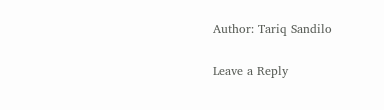Author: Tariq Sandilo

Leave a Reply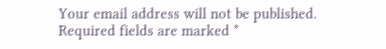Your email address will not be published. Required fields are marked *